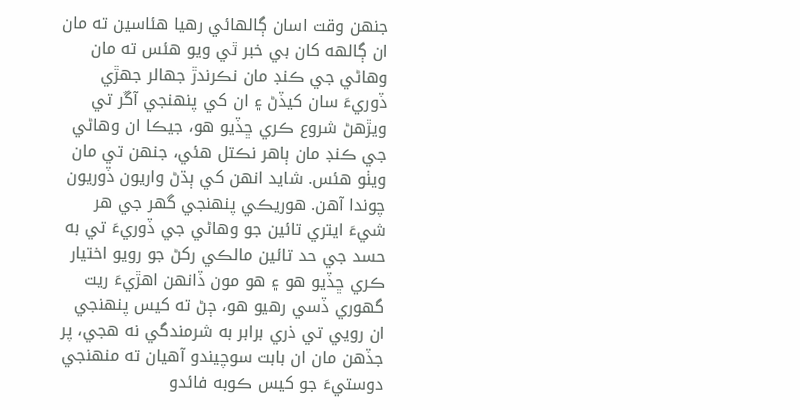جنهن وقت اسان ڳالهائي رهيا هئاسين ته مان ان ڳالهه کان بي خبر ٿي ويو هئس ته مان وھاڻي جي ڪنڊ مان نڪرندڙ جهالر جهڙي ڏوريءَ سان کيڏڻ ۽ ان کي پنهنجي آڱر تي ويڙهڻ شروع ڪري ڇڏيو هو، جيڪا ان وھاڻي جي ڪنڊ مان ٻاھر نڪتل ھئي، جنهن تي مان ويٺو ھئس. شايد انهن کي ٻڌڻ واريون ڏوريون چوندا آهن. ھوريڪي پنهنجي گهر جي هر شيءَ ايتري تائين جو وھاڻي جي ڏوريءَ تي به حسد جي حد تائين مالڪي رکڻ جو رويو اختيار ڪري ڇڏيو هو ۽ هو مون ڏانهن اهڙيءَ ريت گهوري ڏسي رهيو هو، ڄڻ ته کيس پنهنجي ان رويي تي ذري برابر به شرمندگي نه هجي، پر جڏهن مان ان بابت سوچيندو آھيان ته منهنجي دوستيءَ جو کيس ڪوبه فائدو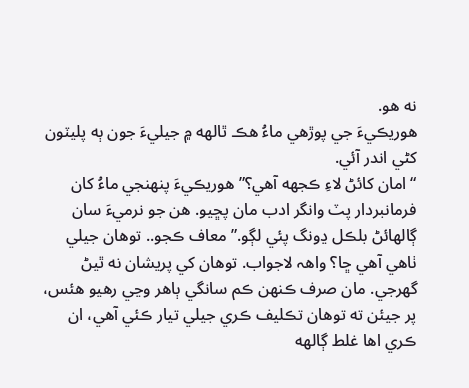نه هو.
هوريڪيءَ جي پوڙهي ماءُ هڪ ٿالهه ۾ جيليءَ جون ٻه پليٽون کڻي اندر آئي.
“امان کائڻ لاءِ ڪجهه آھي؟” هوريڪيءَ پنهنجي ماءُ کان فرمانبردار پٽ وانگر ادب مان پڇيو. ھن جو نرميءَ سان ڳالهائڻ بلڪل ڍونگ پئي لڳو.” معاف ڪجو.. توهان جيلي ٺاهي آهي ڇا؟ واھہ لاجواب. توهان کي پريشان نه ٿيڻ گهرجي. مان صرف ڪنهن ڪم سانگي ٻاهر وڃي رهيو هئس، پر جيئن ته توھان تڪليف ڪري جيلي تيار ڪئي آھي، ان ڪري اھا غلط ڳالهه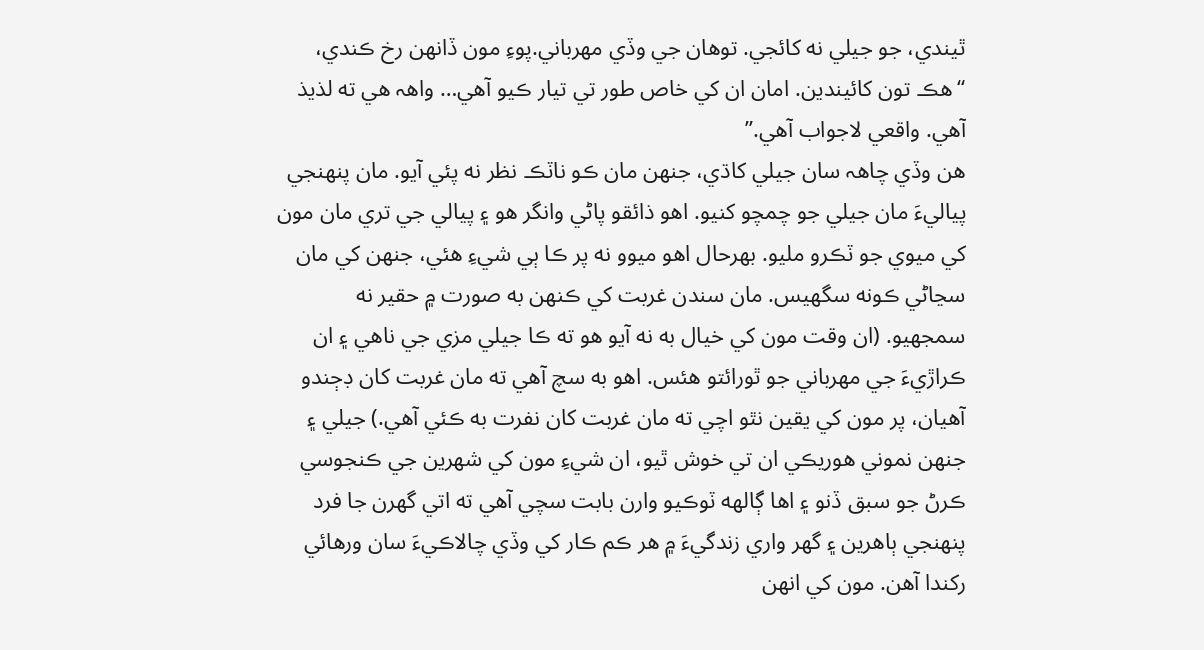ٿيندي، جو جيلي نه کائجي. توهان جي وڏي مهرباني.پوءِ مون ڏانهن رخ ڪندي، “ھڪ تون کائيندين. امان ان کي خاص طور تي تيار ڪيو آھي… واھہ هي ته لذيذ آهي. واقعي لاجواب آھي.”
هن وڏي چاھہ سان جيلي کاڌي، جنهن مان ڪو ناٽڪ نظر نه پئي آيو. مان پنهنجي پياليءَ مان جيلي جو چمچو کنيو. اهو ذائقو پاڻي وانگر ھو ۽ پيالي جي تري مان مون کي ميوي جو ٽڪرو مليو. بهرحال اھو ميوو نه پر ڪا ٻي شيءِ ھئي، جنهن کي مان سڃاڻي ڪونه سگهيس. مان سندن غربت کي ڪنهن به صورت ۾ حقير نه سمجهيو. (ان وقت مون کي خيال به نه آيو ھو ته ڪا جيلي مزي جي ناھي ۽ ان ڪراڙيءَ جي مهرباني جو ٿورائتو ھئس. اهو به سچ آهي ته مان غربت کان ڊڄندو آھيان، پر مون کي يقين نٿو اچي ته مان غربت کان نفرت به ڪئي آهي.) جيلي ۽ جنهن نموني هوريڪي ان تي خوش ٿيو، ان شيءِ مون کي شهرين جي ڪنجوسي ڪرڻ جو سبق ڏنو ۽ اها ڳالهه ٽوڪيو وارن بابت سچي آھي ته اتي گهرن جا فرد پنهنجي ٻاھرين ۽ گهر واري زندگيءَ ۾ ھر ڪم ڪار کي وڏي چالاڪيءَ سان ورھائي رکندا آھن. مون کي انهن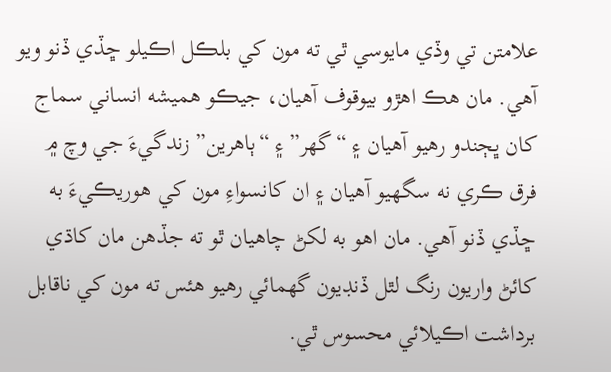علامتن تي وڏي مايوسي ٿي ته مون کي بلڪل اڪيلو ڇڏي ڏنو ويو آهي. مان ھڪ اھڙو بيوقوف آھيان، جيڪو ھميشه انساني سماج کان ڀڄندو رهيو آهيان ۽ “گهر” ۽ “ٻاهرين” زندگيءَ جي وچ ۾ فرق ڪري نه سگهيو آھيان ۽ ان کانسواءِ مون کي هوريڪيءَ به ڇڏي ڏنو آهي. مان اهو به لکڻ چاهيان ٿو ته جڏھن مان کاڌي کائڻ واريون رنگ لٿل ڏنڊيون گهمائي رھيو ھئس ته مون کي ناقابل برداشت اڪيلائي محسوس ٿي.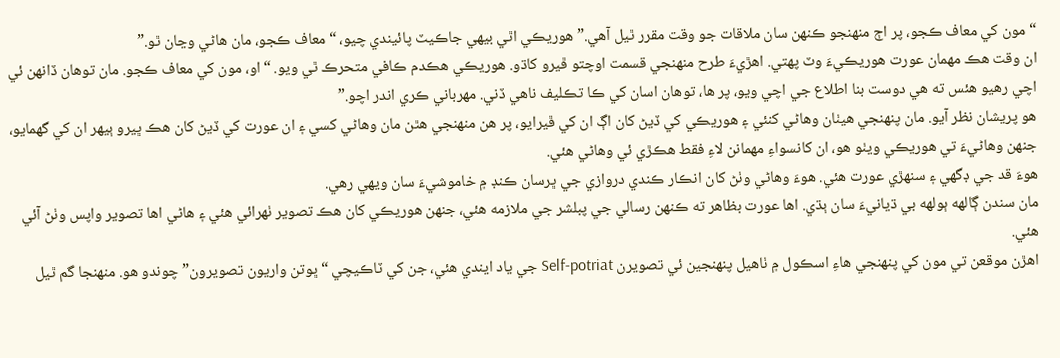“مون کي معاف ڪجو، پر اڄ منهنجو ڪنهن سان ملاقات جو وقت مقرر ٿيل آھي.” هوريڪي اٿي بيهي جاڪيٽ پائيندي چيو، “معاف ڪجو، مان هاڻي وڃان ٿو.”
ان وقت هڪ مهمان عورت هوريڪيءَ وٽ پهتي. اهڙيءَ طرح منهنجي قسمت اوچتو ڦيرو کاڌو. هوريڪي هڪدم ڪافي متحرڪ ٿي ويو. “او، مون کي معاف ڪجو. مان توهان ڏانهن ئي اچي رهيو هئس ته هي دوست بنا اطلاع جي اچي ويو، پر ھا، توھان اسان کي ڪا تڪليف ناھي ڏني. مهرباني ڪري اندر اچو.”
هو پريشان نظر آيو. مان پنهنجي هيٺان وھاڻي کنئي ۽ هوريڪي کي ڏيڻ کان اڳ ان کي ڦيرايو، پر هن منهنجي هٿن مان وھاڻي کسي ۽ ان عورت کي ڏيڻ کان هڪ ڀيرو ٻيهر ان کي گهمايو، جنهن وھاڻيءَ تي ھوريڪي ويٺو ھو، ان کانسواءِ مهمانن لاءِ فقط هڪڙي ئي وھاڻي ھئي.
ھوءَ قد جي ڊگهي ۽ سنهڙي عورت هئي. هوءَ وھاڻي وٺڻ کان انڪار ڪندي دروازي جي ڀرسان ڪنڊ ۾ خاموشيءَ سان ويهي رھي.
مان سندن ڳالهه ٻولهه بي ڌيانيءَ سان ٻڌي. اها عورت بظاهر ته ڪنهن رسالي جي پبلشر جي ملازمه هئي، جنهن هوريڪي کان ھڪ تصوير ٺهرائي ھئي ۽ هاڻي اها تصوير واپس وٺڻ آئي هئي.
اهڙن موقعن تي مون کي پنهنجي هاءِ اسڪول ۾ ٺاهيل پنهنجين ئي تصويرن Self-potriat جي ياد ايندي هئي، جن کي ٽاڪيچي “ڀوتن واريون تصويرون” چوندو هو. منهنجا گم ٿيل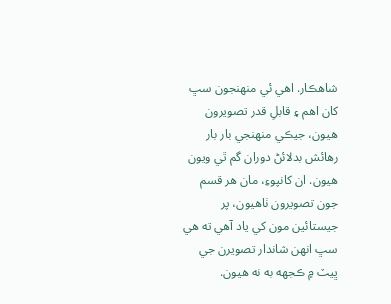شاهڪار. اهي ئي منهنجون سڀ کان اهم ۽ قابلِ قدر تصويرون هيون، جيڪي منهنجي بار بار رهائش بدلائڻ دوران گم ٿي ويون هيون. ان کانپوءِ، مان هر قسم جون تصويرون ٺاهيون، پر جيستائين مون کي ياد آھي ته هي سڀ انهن شاندار تصويرن جي ڀيٽ ۾ ڪجهه به نه ھيون.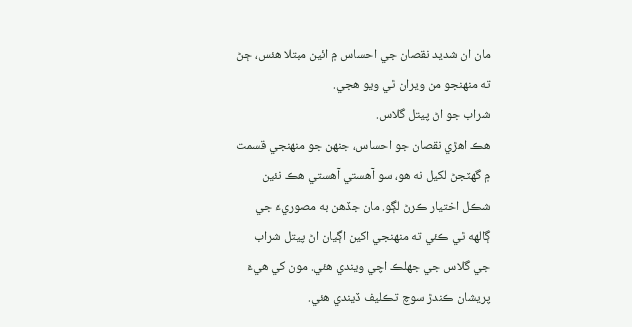مان ان شديد نقصان جي احساس ۾ ائين مبتلا ھئس، ڄڻ ته منهنجو من ويران ٿي ويو ھجي.
شراب جو اڻ پيتل گلاس.
هڪ اهڙي نقصان جو احساس، جنهن جو منهنجي قسمت ۾ گهٽجڻ لکيل نه ھو، سو آهستي آهستي ھڪ نئين شڪل اختيار ڪرڻ لڳو. مان جڏهن به مصوريءَ جي ڳالهه ٿي ڪئي ته منهنجي اکين اڳيان اڻ پيتل شراب جي گلاس جي جهلڪ اچي ويندي ھئي. مون کي هيءَ پريشان ڪندڙ سوچ تڪليف ڏيندي ھئي.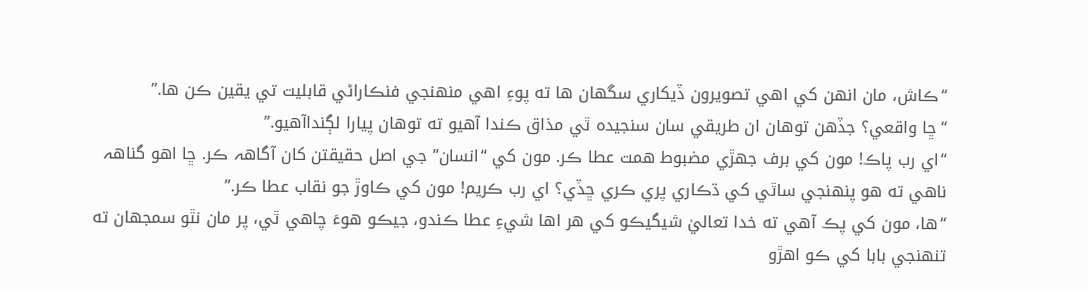“ڪاش، مان انهن کي اهي تصويرون ڏيکاري سگهان ها ته پوءِ اهي منهنجي فنڪاراڻي قابليت تي يقين ڪن ها.”
“ڇا واقعي؟ جڏهن توهان ان طريقي سان سنجيدہ ٿي مذاق ڪندا آھيو ته توهان پيارا لڳنداآهيو.”
“اي رب پاڪ! مون کي برف جهڙي مضبوط همت عطا ڪر. مون کي “انسان” جي اصل حقيقتن کان آگاهہ ڪر. ڇا اهو گناهہ ناهي ته ھو پنهنجي ساٿي کي ڌڪاري پري ڪري ڇڏي؟ اي رب ڪريم! مون کي ڪاوڙ جو نقاب عطا ڪر.”
“ها، مون کي پڪ آهي ته خدا تعاليٰ شيگيڪو کي هر اھا شيءِ عطا ڪندو، جيڪو هوءَ چاهي ٿي، پر مان نٿو سمجهان ته تنهنجي بابا کي ڪو اھڙو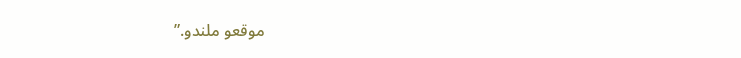موقعو ملندو.”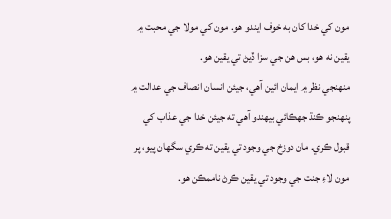مون کي خدا کان به خوف ايندو هو. مون کي مولا جي محبت ۾ يقين نه ھو، بس ھن جي سزا ڏيڻ تي يقين ھو.
منهنجي نظر ۾ ايمان ائين آھي، جيئن انسان انصاف جي عدالت ۾ پنهنجو ڪنڌ جهڪائي بيهندو آهي ته جيئن خدا جي عذاب کي قبول ڪري. مان دوزخ جي وجود تي يقين ته ڪري سگهان پيو، پر مون لاءِ جنت جي وجود تي يقين ڪرڻ ناممڪن هو.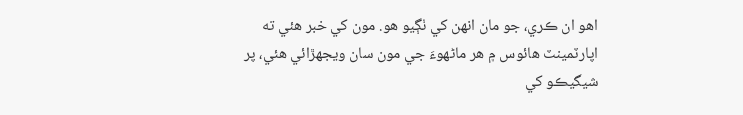اهو ان ڪري، جو مان انهن کي ٺڳيو هو. مون کي خبر هئي ته اپارٽمينٽ هائوس ۾ هر ماڻهوءَ جي مون سان ويجهڙائي ھئي، پر شيگيڪو کي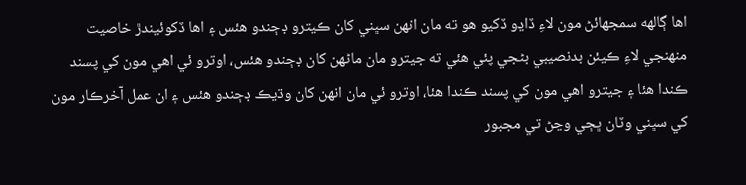اها ڳالهه سمجهائڻ مون لاءِ ڏاڍو ڏکيو هو ته مان انهن سڀني کان ڪيترو ڊڄندو هئس ۽ اها ڏکوئيندڙ خاصيت منهنجي لاءِ ڪيئن بدنصيبي بڻجي پئي هئي ته جيترو مان ماڻهن کان ڊڄندو هئس، اوترو ئي اهي مون کي پسند ڪندا هئا ۽ جيترو اهي مون کي پسند ڪندا هئا، اوترو ئي مان انهن کان وڌيڪ ڊڄندو هئس ۽ ان عمل آخرڪار مون کي سڀني وٽان ڀڄي وڃڻ تي مجبور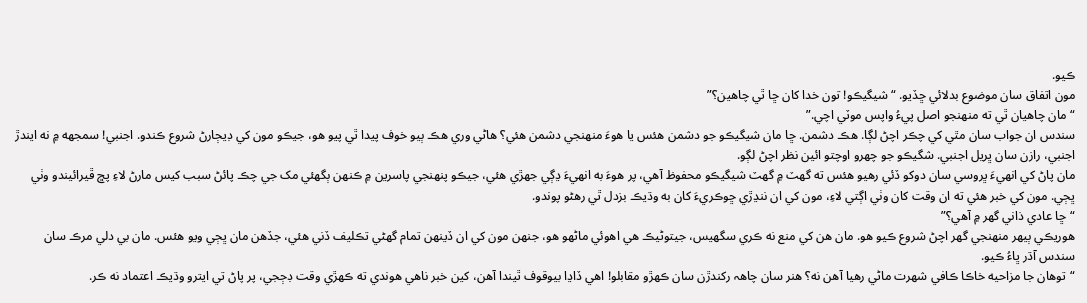ڪيو.
مون اتفاق سان موضوع بدلائي ڇڏيو. “شيگيڪو! تون خدا کان ڇا ٿي چاهين؟”
“مان چاهيان ٿي ته منهنجو اصل پيءُ واپس موٽي اچي.”
سندس ان جواب سان مٿي کي چڪر اچڻ لڳا. هڪ دشمن. ڇا مان شيگيڪو جو دشمن هئس يا هوءَ منهنجي دشمن هئي؟ هاڻي وري ھڪ ٻيو خوف پيدا ٿي پيو ھو، جيڪو مون کي ڊيڄارڻ شروع ڪندو. اجنبي! سمجهه ۾ نه ايندڙ اجنبي، رازن سان ڀريل اجنبي. شگيڪو جو چهرو اوچتو ائين نظر اچڻ لڳو.
مان پاڻ کي انهيءَ ڀروسي سان دوکو ڏئي رهيو هئس ته گهٽ ۾ گهٽ شيگيڪو محفوظ آهي، پر هوءَ به انهيءَ ڍڳي جهڙي هئي، جيڪو پنهنجي پاسرين ۾ ڪنهن ٻگهئي مک جي چڪ پائڻ سبب کيس مارڻ لاءِ پڇ ڦيرائيندو وٺي ڀڄي. مون کي خبر هئي ته ان وقت کان وٺي اڳتي لاءِ، مون کي ان ننڍڙي ڇوڪريءَ کان به وڌيڪ بزدل ٿي رھڻو پوندو.
“ڇا عادي ذاني گهر ۾ آهي؟”
هوريڪي ٻيهر منهنجي گهر اچڻ شروع ڪيو هو. مان هن کي منع نه ڪري سگهيس، جيتوڻيڪ ھي اهوئي ماڻهو هو، جنهن مون کي ان ڏينهن تمام گهڻي تڪليف ڏني هئي، جڏهن مان ڀڄي ويو هئس. مان بي دلي مرڪ سان سندس آڌر ڀاءُ ڪيو.
“توهان جا مزاحيه خاڪا ڪافي شهرت ماڻي رهيا آهن نه؟ ھنر سان چاھہ رکندڙن سان ڪهڙو مقابلو! اهي ڏاڍا بيوقوف ٿيندا آهن، کين خبر ناھي ھوندي ته ڪهڙي وقت ڊڄجي، پر پاڻ تي ايترو وڌيڪ اعتماد نه ڪر.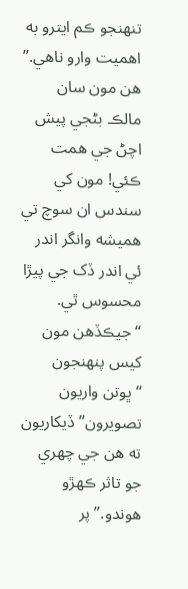تنهنجو ڪم ايترو به اھميت وارو ناھي.”
هن مون سان مالڪ بڻجي پيش اچڻ جي ھمت ڪئي! مون کي سندس ان سوچ تي ھميشه وانگر اندر ئي اندر ڏک جي پيڙا محسوس ٿي. “جيڪڏهن مون کيس پنهنجون “ڀوتن واريون تصويرون” ڏيکاريون ته هن جي چهري جو تاثر ڪهڙو هوندو.” پر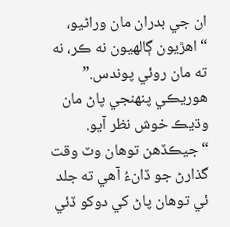ان جي بدران مان وراڻيو، “اهڙيون ڳالهيون نه ڪر، نه ته مان روئي پوندس.”
هوريڪي پنهنجي پاڻ مان وڌيڪ خوش نظر آيو. “جيڪڏهن توھان وٽ وقت گذارڻ جو ڏانءُ آهي ته جلد ئي توھان پاڻ کي دوکو ڏئي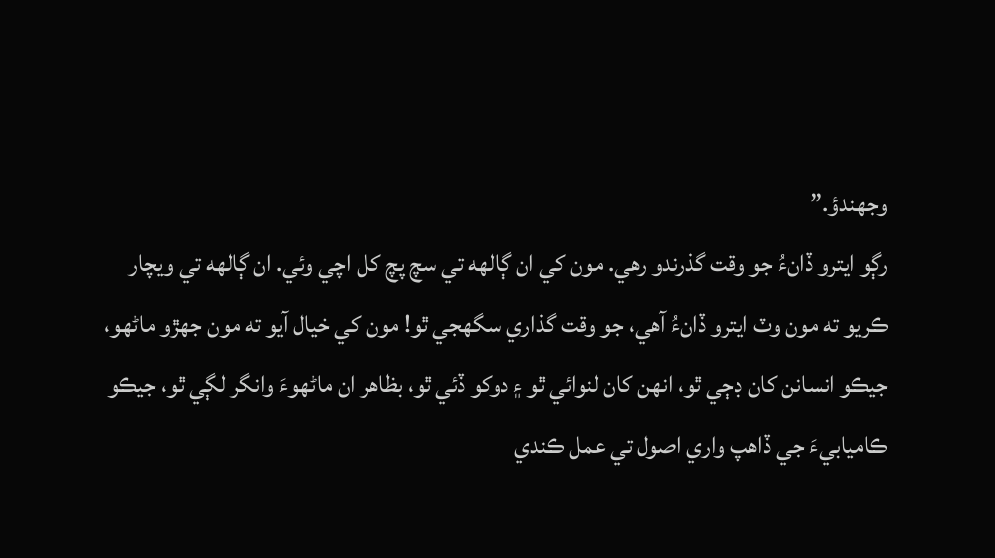وجهندؤ.”
رڳو ايترو ڏانءُ جو وقت گذرندو رهي. مون کي ان ڳالهه تي سچ پچ کل اچي وئي. ان ڳالهه تي ويچار ڪريو ته مون وٽ ايترو ڏانءُ آهي، جو وقت گذاري سگهجي ٿو! مون کي خيال آيو ته مون جهڙو ماڻهو، جيڪو انسانن کان ڊڄي ٿو، انهن کان لنوائي ٿو ۽ دوکو ڏئي ٿو، بظاھر ان ماڻهوءَ وانگر لڳي ٿو، جيڪو ڪاميابيءَ جي ڏاھپ واري اصول تي عمل ڪندي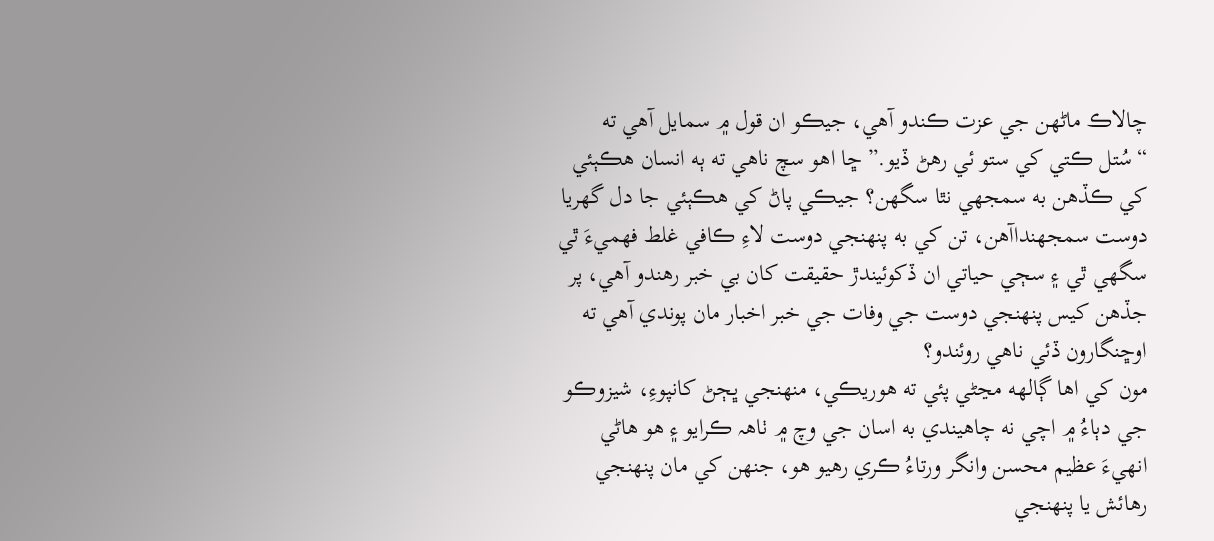چالاڪ ماڻهن جي عزت ڪندو آھي، جيڪو ان قول ۾ سمايل آھي ته “سُتل ڪتي کي ستو ئي رھڻ ڏيو.” ڇا اهو سچ ناهي ته ٻه انسان هڪٻئي کي ڪڏهن به سمجهي نٿا سگهن؟ جيڪي پاڻ کي ھڪٻئي جا دل گهريا دوست سمجهنداآھن، تن کي به پنهنجي دوست لاءِ ڪافي غلط فهميءَ ٿي سگهي ٿي ۽ سڄي حياتي ان ڏکوئيندڙ حقيقت کان بي خبر رھندو آھي، پر جڏھن کيس پنهنجي دوست جي وفات جي خبر اخبار مان پوندي آھي ته اوڇنگارون ڏئي ناھي روئندو؟
مون کي اھا ڳالهه مڃڻي پئي ته هوريڪي، منهنجي ڀڄڻ کانپوءِ، شيزوڪو جي دٻاءُ ۾ اچي نه چاھيندي به اسان جي وچ ۾ ٺاهہ ڪرايو ۽ هو هاڻي انهيءَ عظيم محسن وانگر ورتاءُ ڪري رهيو هو، جنهن کي مان پنهنجي رھائش يا پنهنجي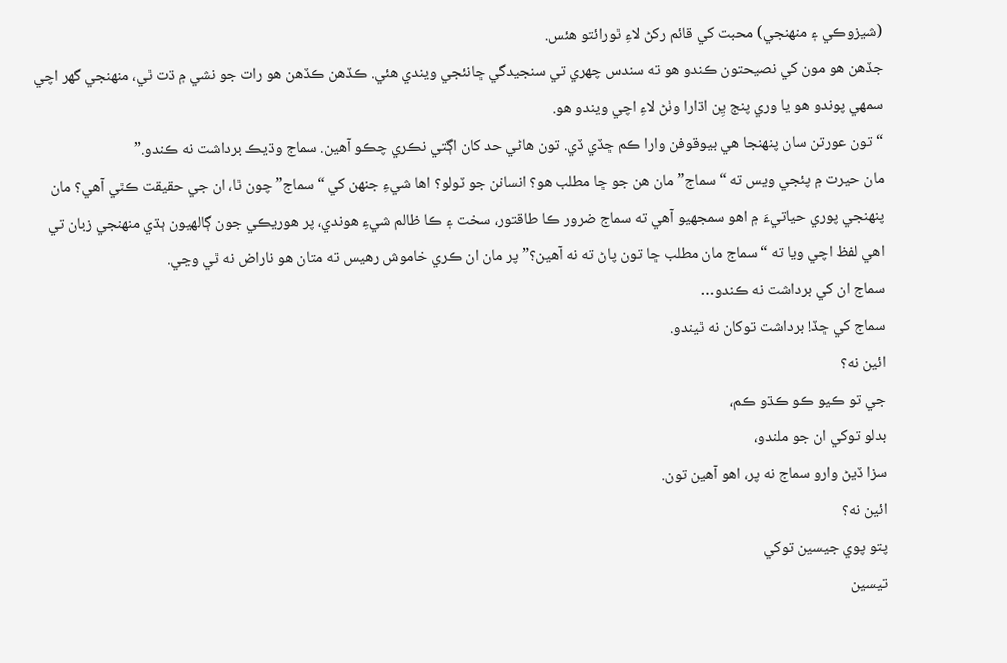(شيزوڪي ۽ منهنجي) محبت کي قائم رکڻ لاءِ ٿورائتو ھئس.
جڏهن هو مون کي نصيحتون ڪندو ھو ته سندس چهري تي سنجيدگي ڇانئجي ويندي ھئي. ڪڏهن ڪڏهن هو رات جو نشي ۾ ڌت ٿي، منهنجي گهر اچي سمهي پوندو هو يا وري پنج يِن اڌارا وٺڻ لاءِ اچي ويندو هو.
“تون عورتن سان پنهنجا هي بيوقوفن وارا ڪم ڇڏي ڏي. تون هاڻي حد کان اڳتي نڪري چڪو آهين. سماج وڌيڪ برداشت نه ڪندو.”
مان حيرت ۾ پئجي ويس ته “سماج” مان ھن جو ڇا مطلب هو؟ انسانن جو ٽولو؟ اھا شيءِ جنهن کي “سماج” چون ٿا، ان جي حقيقت ڪٿي آھي؟ مان پنهنجي پوري حياتيءَ ۾ اهو سمجهيو آھي ته سماج ضرور ڪا طاقتور، سخت ۽ ڪا ظالم شيءِ هوندي، پر هوريڪي جون ڳالهيون ٻڌي منهنجي زبان تي اھي لفظ اچي ويا ته “سماج مان مطلب ڇا تون پاڻ ته نه آهين؟” پر مان ان ڪري خاموش رھيس ته متان ھو ناراض نه ٿي وڃي.
سماج ان کي برداشت نه ڪندو…
سماج کي ڇڏ! برداشت توکان نه ٿيندو.
ائين نه؟
جي تو ڪيو ڪو ڪڌو ڪم،
بدلو توکي ان جو ملندو،
سزا ڏيڻ وارو سماج نه پر، اھو آھين تون.
ائين نه؟
پتو پوي جيسين توکي
تيسين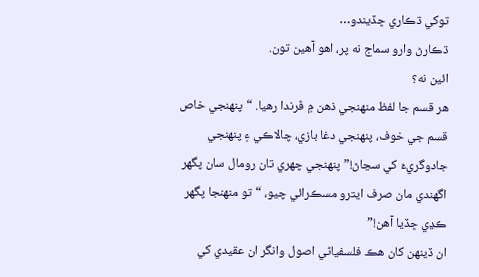توکي ڌڪاري ڇڏيندو…
ڌڪارڻ وارو سماج نه پر، اھو آھين تون.
ائين نه؟
هر قسم جا لفظ منهنجي ذهن ۾ ڦرندا رهيا. “پنهنجي خاص قسم جي خوف، پنهنجي دغا بازي، چالاڪي ۽ پنهنجي جادوگريءَ کي سڃاڻ!” پنهنجي چهري تان رومال سان پگهر اگهندي مان صرف ايترو مسڪرائي چيو، “تو منهنجا پگهر ڪڍي ڇڏيا آھن!”
ان ڏينهن کان هڪ فلسفياڻي اصول وانگر ان عقيدي کي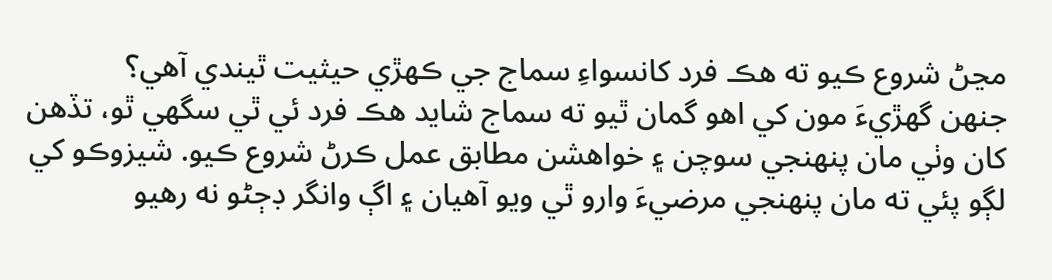مڃڻ شروع ڪيو ته هڪ فرد کانسواءِ سماج جي ڪهڙي حيثيت ٿيندي آھي؟
جنهن گهڙيءَ مون کي اھو گمان ٿيو ته سماج شايد هڪ فرد ئي ٿي سگهي ٿو، تڏھن کان وٺي مان پنهنجي سوچن ۽ خواھشن مطابق عمل ڪرڻ شروع ڪيو. شيزوڪو کي لڳو پئي ته مان پنهنجي مرضيءَ وارو ٿي ويو آھيان ۽ اڳ وانگر ڊڄڻو نه رھيو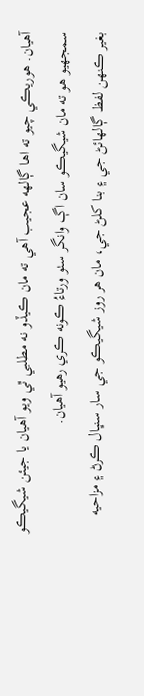آھيان. هوريڪي چيو ته اها ڳالهه عجيب آهي ته مان ڪيڏو نه مطلبي ٿي ويو آهيان يا جيئن شيگيڪو سمجهيو ھو ته مان شيگيڪو سان اڳ وانگر سٺو ورتاءُ ڪونه ڪري رھيو آهيان.
بغير ڪنهن لفظ ڳالهائڻ جي ۽ بنا کلڻ جي، مان ھر روز شيگيڪو جي سار سنڀال ڪرڻ ۽ مزاحيه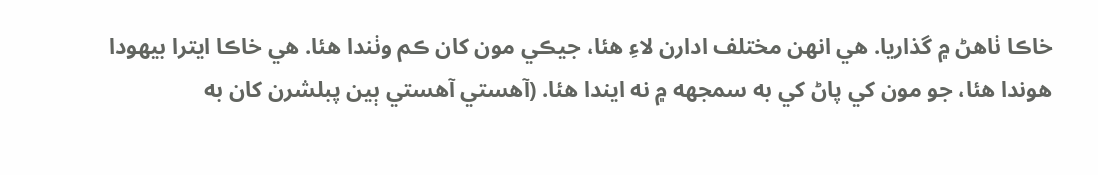خاڪا ٺاهڻ ۾ گذاريا. ھي انهن مختلف ادارن لاءِ ھئا، جيڪي مون کان ڪم وٺندا هئا. ھي خاڪا ايترا بيهودا ھوندا ھئا، جو مون کي پاڻ کي به سمجهه ۾ نه ايندا هئا. (آهستي آهستي ٻين پبلشرن کان به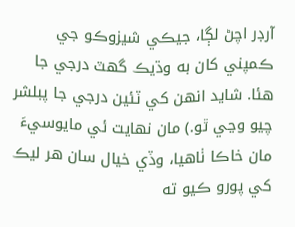آرڊر اچڻ لڳا، جيڪي شيزوڪو جي ڪمپني کان به وڌيڪ گهٽ درجي جا هئا. شايد انهن کي ٽئين درجي جا پبلشر چيو وڃي ٿو.) مان نهايت ئي مايوسيءَ مان خاڪا ٺاهيا، وڏي خيال سان هر ليڪ کي پورو ڪيو ته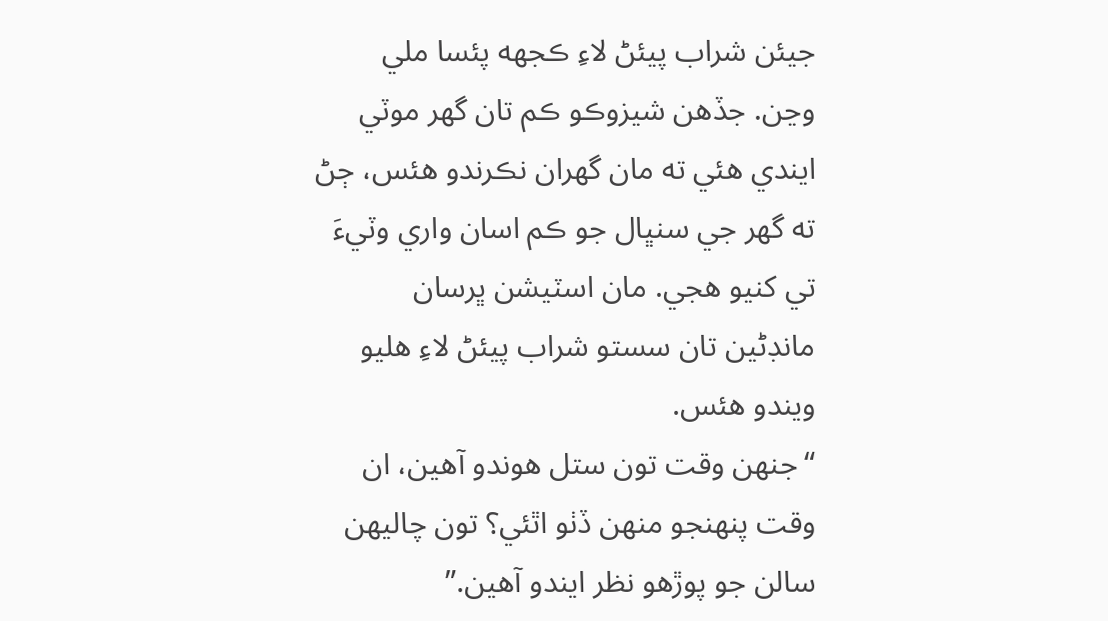جيئن شراب پيئڻ لاءِ ڪجهه پئسا ملي وڃن. جڏهن شيزوڪو ڪم تان گهر موٽي ايندي هئي ته مان گهران نڪرندو ھئس، ڄڻ ته گهر جي سنڀال جو ڪم اسان واري وٽيءَ تي کنيو ھجي. مان اسٽيشن ڀرسان مانڊڻين تان سستو شراب پيئڻ لاءِ ھليو ويندو ھئس.
“جنهن وقت تون ستل ھوندو آھين، ان وقت پنهنجو منهن ڏٺو اٿئي؟ تون چاليهن سالن جو پوڙهو نظر ايندو آھين.”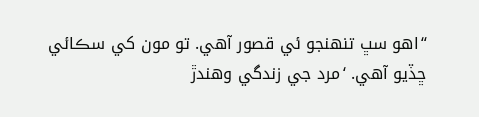“اهو سڀ تنهنجو ئي قصور آهي. تو مون کي سڪائي ڇڏيو آهي. ‘مرد جي زندگي وهندڙ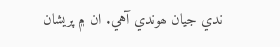ندي جيان ھوندي آهي. ان ۾ پريشان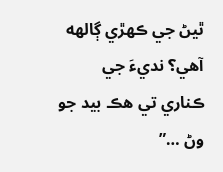ٿيڻ جي ڪهڙي ڳالهه آھي؟ نديءَ جي ڪناري تي ھڪ بيد جو وڻ …”